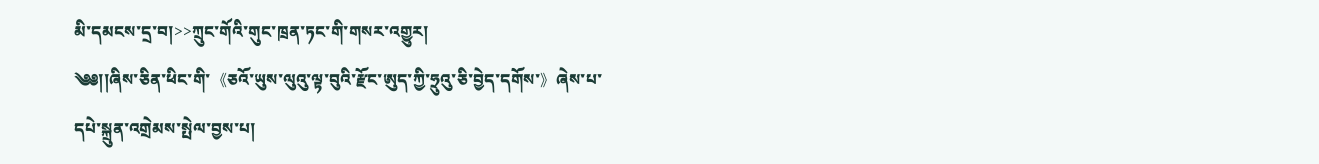མི་དམངས་དྲ་བ།>>ཀྲུང་གོའི་གུང་ཁྲན་ཏང་གི་གསར་འགྱུར།
༄༅།།ཞིས་ཅིན་ཕིང་གི་《ཅའོ་ཡུས་ལུའུ་ལྟ་བུའི་རྫོང་ཨུད་ཀྱི་ཧྲུའུ་ཅི་བྱེད་དགོས་》ཞེས་པ་
དཔེ་སྐྲུན་འགྲེམས་སྤེལ་བྱས་པ།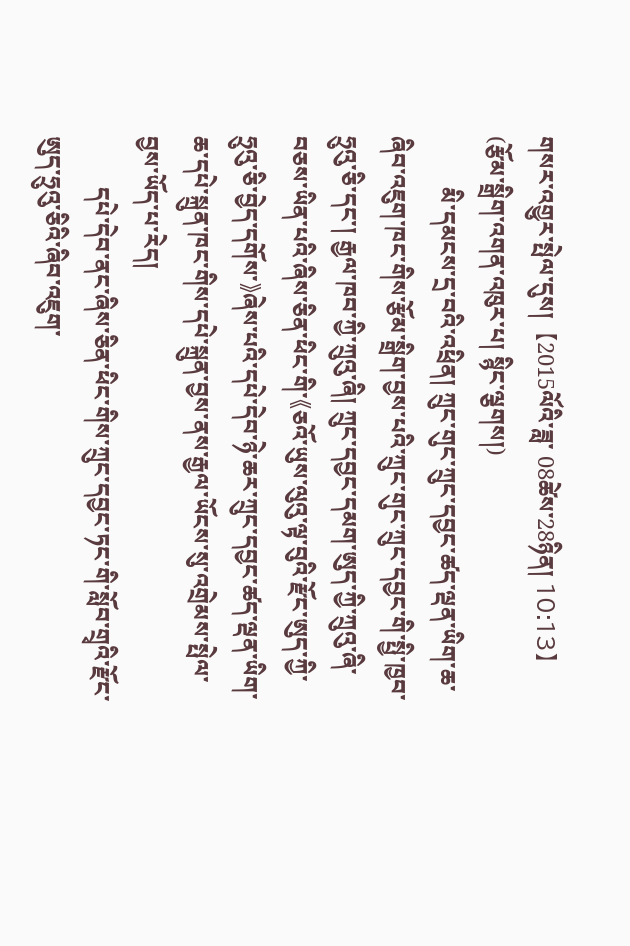གསར་འགྱུར་སྤེལ་དུས།  【2015ལོའི་ཟླ་ 08ཚེས་28ཉིན། 10:13】   (རྩོམ་སྒྲིག་འགན་འཁུར་པ། སྙིང་ལྕགས།)
         མི་དམངས་དྲ་བའི་འཕྲིན། ཀྲུང་གུང་ཀྲུང་དབྱང་ཚད་ལྡན་ཡིག་ཆ་ཞིབ་འཇུག་ཁང་གིས་རྩོམ་སྒྲིག་བྱས་པའི་ཀྲུང་གུང་ཀྲུང་དབྱང་གི་སྤྱི་ཁྱབ་ཧྲུའུ་ཅི་དང་། རྒྱལ་ཁབ་ཀྱི་ཀྲུའུ་ཞི། ཀྲུང་དབྱང་དམག་ཨུད་ཀྱི་ཀྲུའུ་ཞི་བཅས་ཡིན་པའི་ཞིས་ཅིན་ཕིང་གི་《ཅའོ་ཡུས་ལུའུ་ལྟ་བུའི་རྫོང་ཨུད་ཀྱི་ཧྲུའུ་ཅི་བྱེད་དགོས་》ཞེས་པའི་དཔེ་དེབ་ཉེ་ཆར་ཀྲུང་དབྱང་ཚད་ལྡན་ཡིག་ཆ་དཔེ་སྐྲུན་ཁང་གིས་དཔེ་སྐྲུན་བྱས་ནས་རྒྱལ་ཡོངས་སུ་འགྲེམས་སྤེལ་བྱས་ཡོད་པ་རེད།
         དཔེ་དེབ་ནང་ཞིས་ཅིན་ཕིང་གིས་ཀྲུང་དབྱང་ཏང་གི་སློབ་གྲྭའི་རྫོང་ཨུད་ཧྲུའུ་ཅིའི་ཞིབ་འཇུག་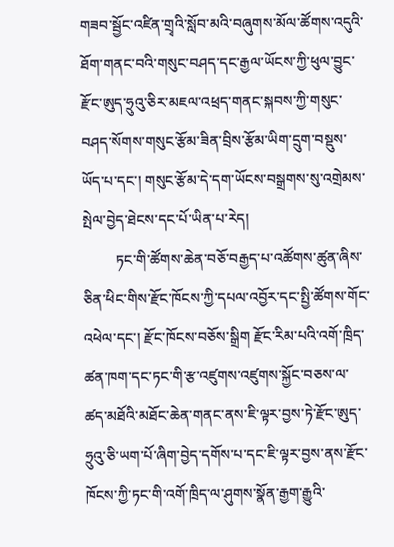གཟབ་སྦྱོང་འཛིན་གྲྭའི་སློབ་མའི་བཞུགས་མོལ་ཚོགས་འདུའི་ཐོག་གནང་བའི་གསུང་བཤད་དང་རྒྱལ་ཡོངས་ཀྱི་ཕུལ་བྱུང་རྫོང་ཨུད་ཧྲུའུ་ཅིར་མཇལ་འཕྲད་གནང་སྐབས་ཀྱི་གསུང་བཤད་སོགས་གསུང་རྩོམ་ཟིན་བྲིས་རྩོམ་ཡིག་དྲུག་བསྡུས་ཡོད་པ་དང་། གསུང་རྩོམ་དེ་དག་ཡོངས་བསྒྲགས་སུ་འགྲེམས་སྤེལ་བྱེད་ཐེངས་དང་པོ་ཡིན་པ་རེད།
         ཏང་གི་ཚོགས་ཆེན་བཅོ་བརྒྱད་པ་འཚོགས་ཚུན་ཞིས་ཅིན་ཕིང་གིས་རྫོང་ཁོངས་ཀྱི་དཔལ་འབྱོར་དང་སྤྱི་ཚོགས་གོང་འཕེལ་དང་། རྫོང་ཁོངས་བཅོས་སྒྲིག རྫོང་རིམ་པའི་འགོ་ཁྲིད་ཚན་ཁག་དང་ཏང་གི་རྩ་འཛུགས་འཛུགས་སྐྱོང་བཅས་ལ་ཚད་མཐོའི་མཐོང་ཆེན་གནང་ནས་ཇི་ལྟར་བྱས་ཏེ་རྫོང་ཨུད་ཧྲུའུ་ཅི་ཡག་པོ་ཞིག་བྱེད་དགོས་པ་དང་ཇི་ལྟར་བྱས་ནས་རྫོང་ཁོངས་ཀྱི་ཏང་གི་འགོ་ཁྲིད་ལ་ཤུགས་སྣོན་རྒྱག་རྒྱུའི་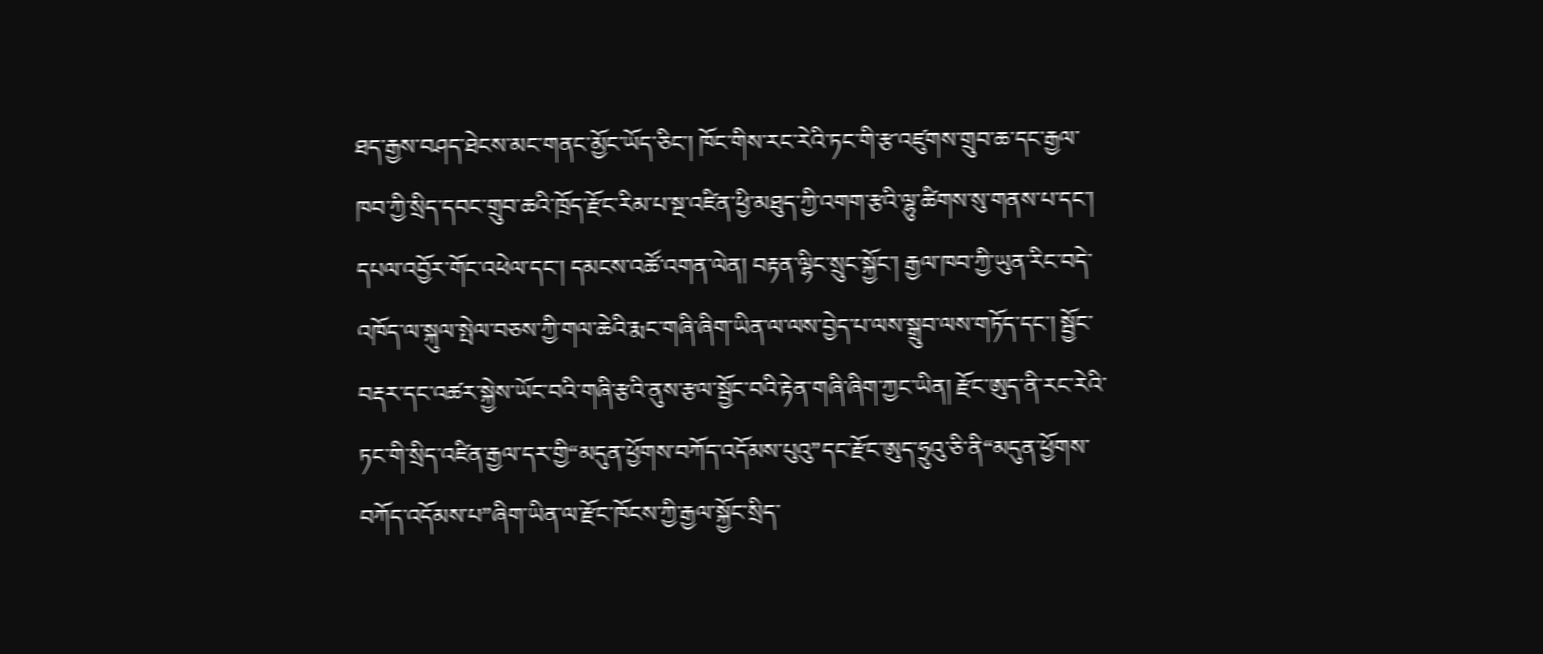ཐད་རྒྱས་བཤད་ཐེངས་མང་གནང་མྱོང་ཡོད་ཅིང་། ཁོང་གིས་རང་རེའི་ཏང་གི་རྩ་འཛུགས་གྲུབ་ཆ་དང་རྒྱལ་ཁབ་ཀྱི་སྲིད་དབང་གྲུབ་ཆའི་ཁྲོད་རྫོང་རིམ་པ་སྔ་འཛིན་ཕྱི་མཐུད་ཀྱི་འགག་རྩའི་ལྷུ་ཚིགས་སུ་གནས་པ་དང་། དཔལ་འབྱོར་གོང་འཕེལ་དང་། དམངས་འཚོ་འགན་ལེན། བརྟན་ལྷིང་སྲུང་སྐྱོང་། རྒྱལ་ཁབ་ཀྱི་ཡུན་རིང་བདེ་འཁོད་ལ་སྐུལ་སྤེལ་བཅས་ཀྱི་གལ་ཆེའི་རྨང་གཞི་ཞིག་ཡིན་ལ་ལས་བྱེད་པ་ལས་སྒྲུབ་ལས་གཏོད་དང་། སྦྱོང་བརྡར་དང་འཚར་སྐྱེས་ཡོང་བའི་གཞི་རྩའི་ནུས་རྩལ་སྦྱོང་བའི་རྟེན་གཞི་ཞིག་ཀྱང་ཡིན། རྫོང་ཨུད་ནི་རང་རེའི་ཏང་གི་སྲིད་འཛིན་རྒྱལ་དར་གྱི“མདུན་ཕྱོགས་བཀོད་འདོམས་པུའུ”དང་རྫོང་ཨུད་ཧྲུའུ་ཅི་ནི“མདུན་ཕྱོགས་བཀོད་འདོམས་པ”ཞིག་ཡིན་ལ་རྫོང་ཁོངས་ཀྱི་རྒྱལ་སྐྱོང་སྲིད་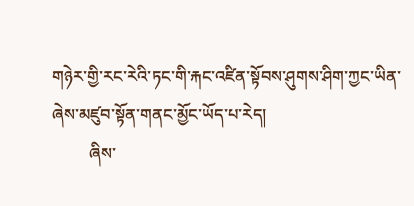གཉེར་གྱི་རང་རེའི་ཏང་གི་རྐང་འཛིན་སྟོབས་ཤུགས་ཤིག་ཀྱང་ཡིན་ཞེས་མཛུབ་སྟོན་གནང་མྱོང་ཡོད་པ་རེད།
         ཞིས་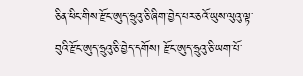ཅིན་ཕིང་གིས་རྫོང་ཨུད་ཧྲུའུ་ཅི་ཞིག་བྱེད་པར་ཅའོ་ཡུས་ལུའུ་ལྟ་བུའི་རྫོང་ཨུད་ཧྲུའུ་ཅི་བྱེད་དགོས། རྫོང་ཨུད་ཧྲུའུ་ཅི་ཡག་པོ་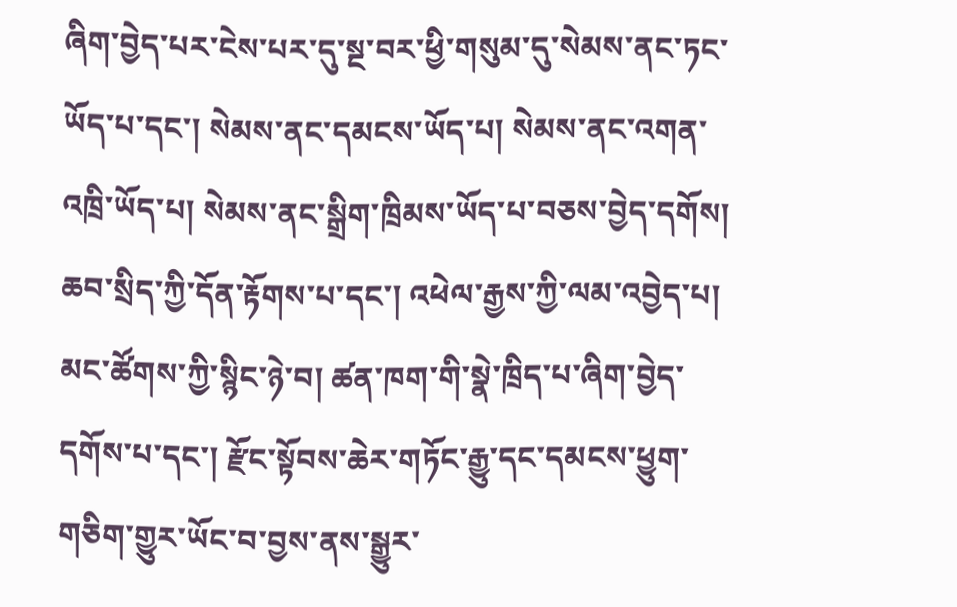ཞིག་བྱེད་པར་ངེས་པར་དུ་སྔ་བར་ཕྱི་གསུམ་དུ་སེམས་ནང་ཏང་ཡོད་པ་དང་། སེམས་ནང་དམངས་ཡོད་པ། སེམས་ནང་འགན་འཁྲི་ཡོད་པ། སེམས་ནང་སྒྲིག་ཁྲིམས་ཡོད་པ་བཅས་བྱེད་དགོས། ཆབ་སྲིད་ཀྱི་དོན་རྟོགས་པ་དང་། འཕེལ་རྒྱས་ཀྱི་ལམ་འབྱེད་པ། མང་ཚོགས་ཀྱི་སྙིང་ཉེ་བ། ཚན་ཁག་གི་སྣེ་ཁྲིད་པ་ཞིག་བྱེད་དགོས་པ་དང་། རྫོང་སྟོབས་ཆེར་གཏོང་རྒྱུ་དང་དམངས་ཕྱུག་གཅིག་གྱུར་ཡོང་བ་བྱས་ནས་སྒྱུར་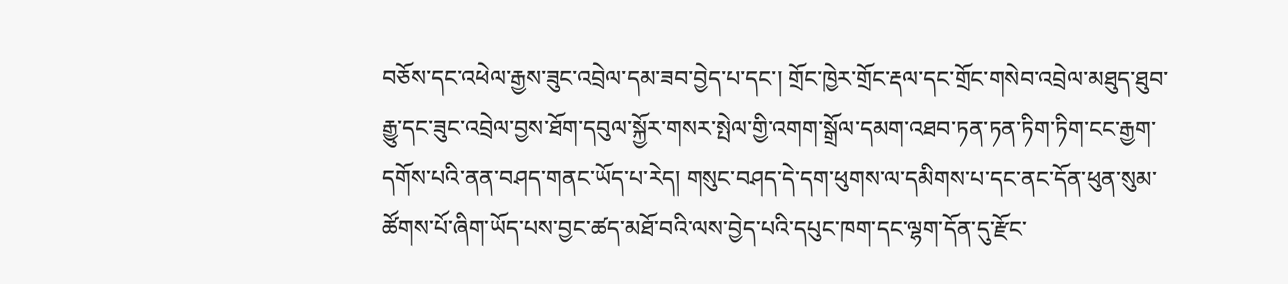བཅོས་དང་འཕེལ་རྒྱས་ཟུང་འབྲེལ་དམ་ཟབ་བྱེད་པ་དང་། གྲོང་ཁྱེར་གྲོང་རྡལ་དང་གྲོང་གསེབ་འབྲེལ་མཐུད་ཐུབ་རྒྱུ་དང་ཟུང་འབྲེལ་བྱས་ཐོག་དབུལ་སྐྱོར་གསར་སྤེལ་གྱི་འགག་སྒྲོལ་དམག་འཐབ་ཏན་ཏན་ཏིག་ཏིག་ངང་རྒྱག་དགོས་པའི་ནན་བཤད་གནང་ཡོད་པ་རེད། གསུང་བཤད་དེ་དག་ཕུགས་ལ་དམིགས་པ་དང་ནང་དོན་ཕུན་སུམ་ཚོགས་པོ་ཞིག་ཡོད་པས་བྱང་ཚད་མཐོ་བའི་ལས་བྱེད་པའི་དཔུང་ཁག་དང་ལྷག་དོན་དུ་རྫོང་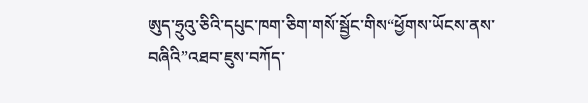ཨུད་ཧྲུའུ་ཅིའི་དཔུང་ཁག་ཅིག་གསོ་སྦྱོང་གིས“ཕྱོགས་ཡོངས་ནས་བཞིའི”འཐབ་ཇུས་བཀོད་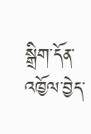སྒྲིག་དོན་འཁྱོལ་བྱེད་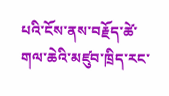པའི་ངོས་ནས་བརྗོད་ཚེ་གལ་ཆེའི་མཛུབ་ཁྲིད་རང་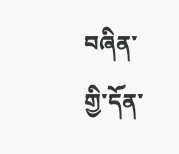བཞིན་གྱི་དོན་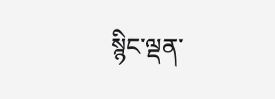སྙིང་ལྡན་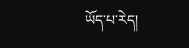ཡོད་པ་རེད།